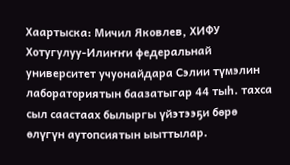Хаартыска: Мичил Яковлев, ХИФУ
Хотугулуу-Илиҥҥи федеральнай университет учуонайдара Сэлии түмэлин лабораториятын баазатыгар 44 тыһ. тахса сыл саастаах былыргы үйэтээҕи бөрө өлүгүн аутопсиятын ыыттылар.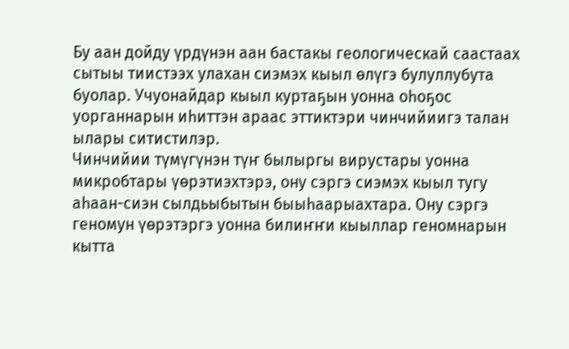Бу аан дойду үрдүнэн аан бастакы геологическай саастаах сытыы тиистээх улахан сиэмэх кыыл өлүгэ булуллубута буолар. Учуонайдар кыыл куртаҕын уонна оһоҕос уорганнарын иһиттэн араас эттиктэри чинчийиигэ талан ылары ситистилэр.
Чинчийии түмүгүнэн түҥ былыргы вирустары уонна микробтары үөрэтиэхтэрэ, ону сэргэ сиэмэх кыыл тугу аһаан-сиэн сылдьыбытын быыһаарыахтара. Ону сэргэ геномун үөрэтэргэ уонна билиҥҥи кыыллар геномнарын кытта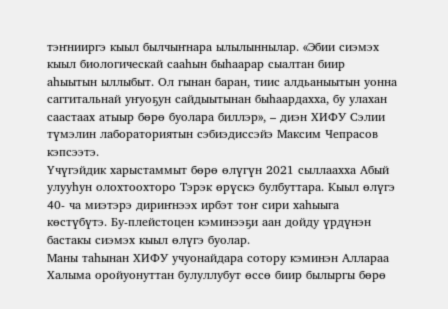тэҥнииргэ кыыл былчыҥнара ылылыннылар. «Эбии сиэмэх кыыл биологическай сааһын быһаарар сыалтан биир аһыытын ыллыбыт. Ол гынан баран, тиис алдьаныытын уонна саггитальнай уҥуоҕун сайдыытынан быһаардахха, бу улахан саастаах атыыр бөрө буолара биллэр», – диэн ХИФУ Сэлии түмэлин лабораториятын сэбиэдиссэйэ Максим Чепрасов кэпсээтэ.
Үчүгэйдик харыстаммыт бөрө өлүгүн 2021 сыллаахха Абый улууһун олохтоохторо Тэрэк өрүскэ булбуттара. Кыыл өлүгэ 40- ча миэтэрэ дириҥнээх ирбэт тоҥ сири хаһыыга көстүбүтэ. Бу-плейстоцен кэминээҕи аан дойду үрдүнэн бастакы сиэмэх кыыл өлүгэ буолар.
Маны таһынан ХИФУ учуонайдара сотору кэминэн Аллараа Халыма оройуонуттан булуллубут өссө биир былыргы бөрө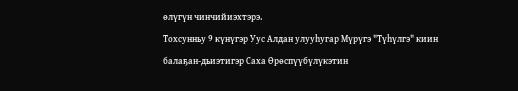өлүгүн чинчийиэхтэрэ.
Тохсунньу 9 күнүгэр Уус Алдан улууһугар Мүрүгэ "Түһүлгэ" киин балаҕан-дьиэтигэр Саха Өрөспүүбүлүкэтин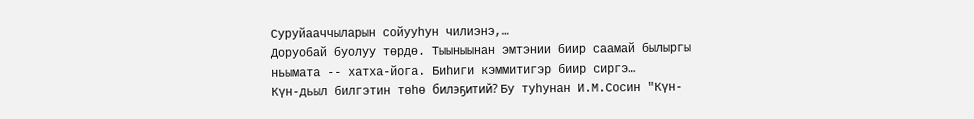Суруйааччыларын сойууһун чилиэнэ,…
Доруобай буолуу төрдө. Тыыныынан эмтэнии биир саамай былыргы ньымата -- хатха-йога. Биһиги кэммитигэр биир сиргэ…
Күн-дьыл билгэтин төһө билэҕитий? Бу туһунан И.М.Сосин "Күн-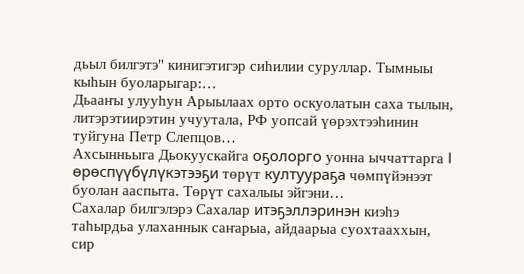дьыл билгэтэ" кинигэтигэр сиһилии суруллар. Тымныы кыһын буоларыгар:…
Дьааҥы улууһун Арыылаах орто оскуолатын саха тылын, литэрэтиирэтин учуутала, РФ уопсай үөрэхтээһинин туйгуна Петр Слепцов…
Ахсынньыга Дьокуускайга оҕолорго уонна ыччаттарга I өрөспүүбүлүкэтээҕи төрүт култуураҕа чөмпүйэнээт буолан ааспыта. Төрүт сахалыы эйгэни…
Сахалар билгэлэрэ Сахалар итэҕэллэринэн киэһэ таһырдьа улаханнык саҥарыа, айдаарыа суохтааххын, сир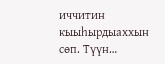иччитин кыыһырдыаххын сөп. Түүн…